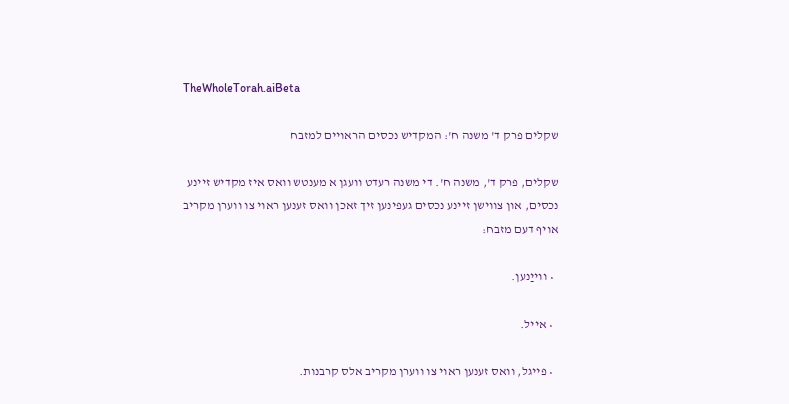TheWholeTorah.aiBeta

שקלים פרק ד' משנה ח': המקדיש נכסים הראויים למזבח

שקלים, פרק ד', משנה ח'. די משנה רעדט וועגן א מענטש וואס איז מקדיש זיינע נכסים, און צווישן זיינע נכסים געפינען זיך זאכן וואס זענען ראוי צו ווערן מקריב אויף דעם מזבח:

  • ווייַנען.

  • אייל.

  • פייגל, וואס זענען ראוי צו ווערן מקריב אלס קרבנות.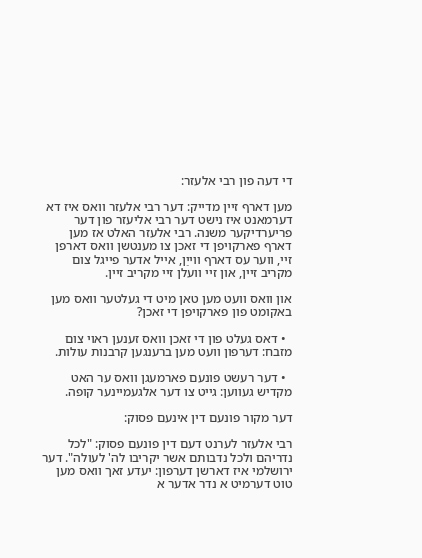די דעה פון רבי אלעזר:

מען דארף זיין מדייק: דער רבי אלעזר וואס איז דא דערמאנט איז נישט דער רבי אליעזר פון דער פריערדיקער משנה. רבי אלעזר האלט אז מען דארף פארקויפן די זאכן צו מענטשן וואס דארפן זיי, ווער עס דארף ווייַן, אייל אדער פייגל צום מקריב זיין, און זיי וועלן זיי מקריב זיין.

און וואס וועט מען טאן מיט די געלטער וואס מען באקומט פון פארקויפן די זאכן?

  • דאס געלט פון די זאכן וואס זענען ראוי צום מזבח: דערפון וועט מען ברענגען קרבנות עולות.

  • דער רעשט פונעם פארמעגן וואס ער האט מקדיש געווען: גייט צו דער אלגעמיינער קופה.

דער מקור פונעם דין אינעם פסוק:

רבי אלעזר לערנט דעם דין פונעם פסוק: "לכל נדריהם ולכל נדבותם אשר יקריבו לה' לעולה". דער ירושלמי איז דארשן דערפון: יעדע זאך וואס מען טוט דערמיט א נדר אדער א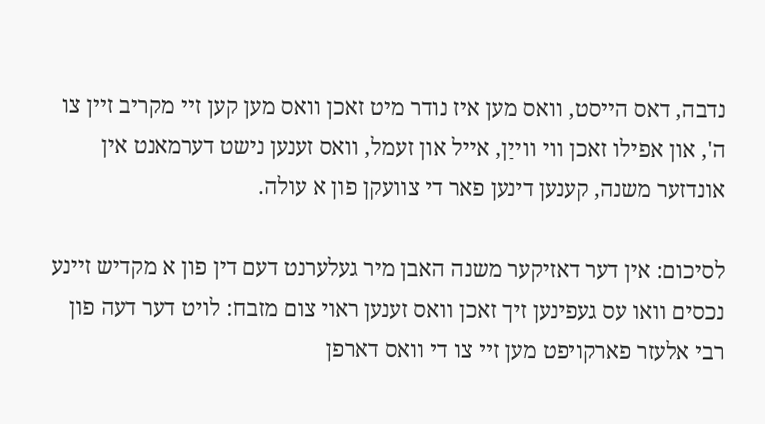נדבה, דאס הייסט, וואס מען איז נודר מיט זאכן וואס מען קען זיי מקריב זיין צו ה', און אפילו זאכן ווי ווייַן, אייל און זעמל, וואס זענען נישט דערמאנט אין אונדזער משנה, קענען דינען פאר די צוועקן פון א עולה.

לסיכום: אין דער דאזיקער משנה האבן מיר געלערנט דעם דין פון א מקדיש זיינע נכסים וואו עס געפינען זיך זאכן וואס זענען ראוי צום מזבח: לויט דער דעה פון רבי אלעזר פארקויפט מען זיי צו די וואס דארפן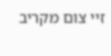זיי צום מקריב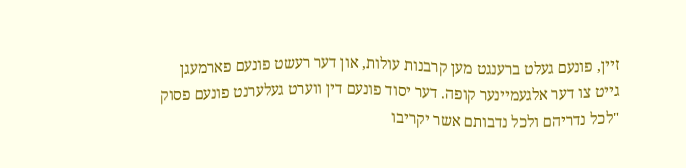זיין, פונעם געלט ברענגט מען קרבנות עולות, און דער רעשט פונעם פארמעגן גייט צו דער אלגעמיינער קופה. דער יסוד פונעם דין ווערט געלערנט פונעם פסוק "לכל נדריהם ולכל נדבותם אשר יקריבו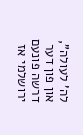לה' לעולה", און פון דער דרשה פונעם ירושלמי אז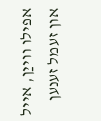אפילו ווייַן, אייל און זעמל זענען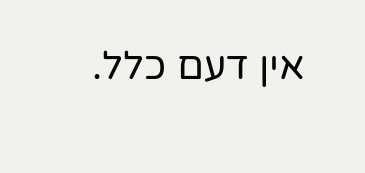אין דעם כלל.